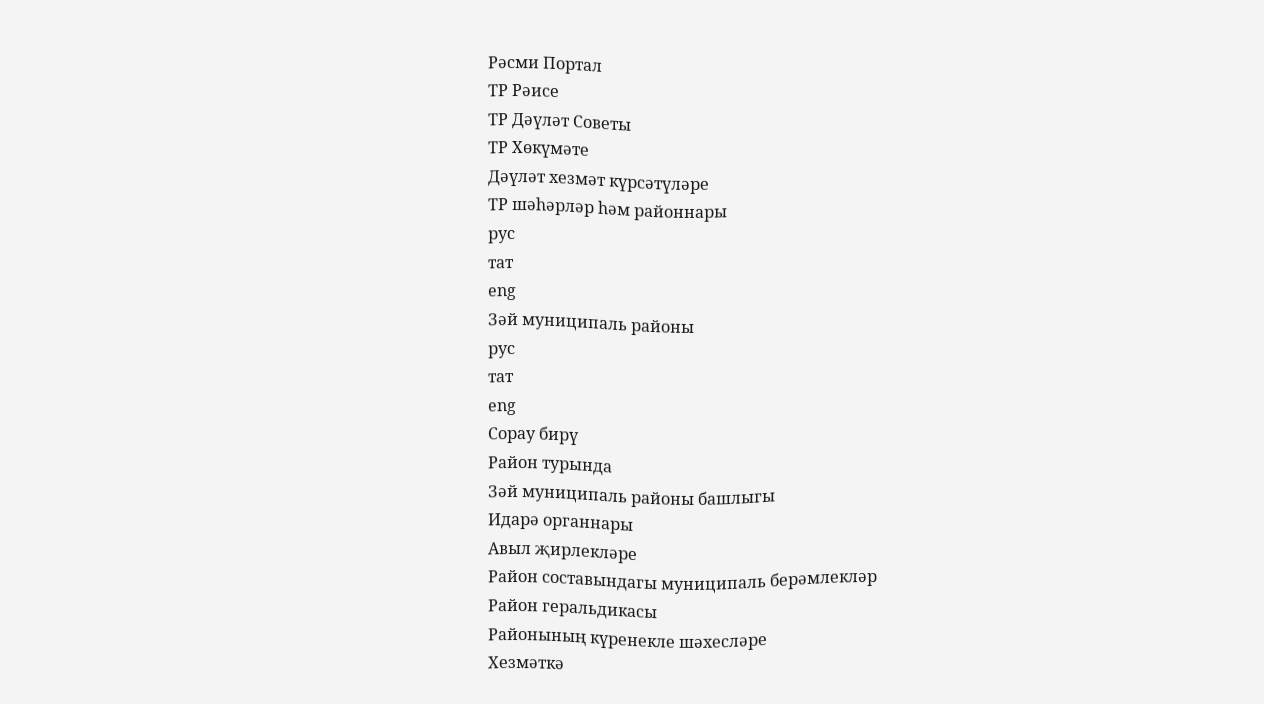Рәсми Портал
ТР Рәисе
ТР Дәүләт Советы
ТР Хөкүмәте
Дәүләт хезмәт күрсәтүләре
ТР шәһәрләр һәм районнары
рус
тат
eng
Зәй муниципаль районы
рус
тат
eng
Сорау бирү
Район турында
Зәй муниципаль районы башлыгы
Идарә органнары
Авыл җирлекләре
Район составындагы муниципаль берәмлекләр
Район геральдикасы
Районының күренекле шәхесләре
Хезмәткә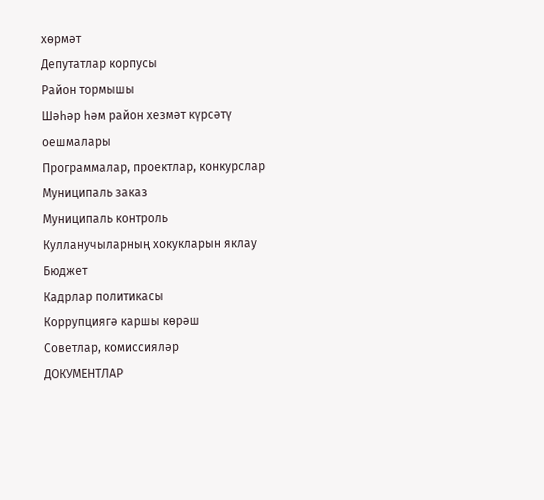хөрмәт
Депутатлар корпусы
Район тормышы
Шәһәр һәм район хезмәт күрсәтү оешмалары
Программалар, проектлар, конкурслар
Муниципаль заказ
Муниципаль контроль
Кулланучыларның хокукларын яклау
Бюджет
Кадрлар политикасы
Коррупциягә каршы көрәш
Советлар, комиссияләр
ДОКУМЕНТЛАР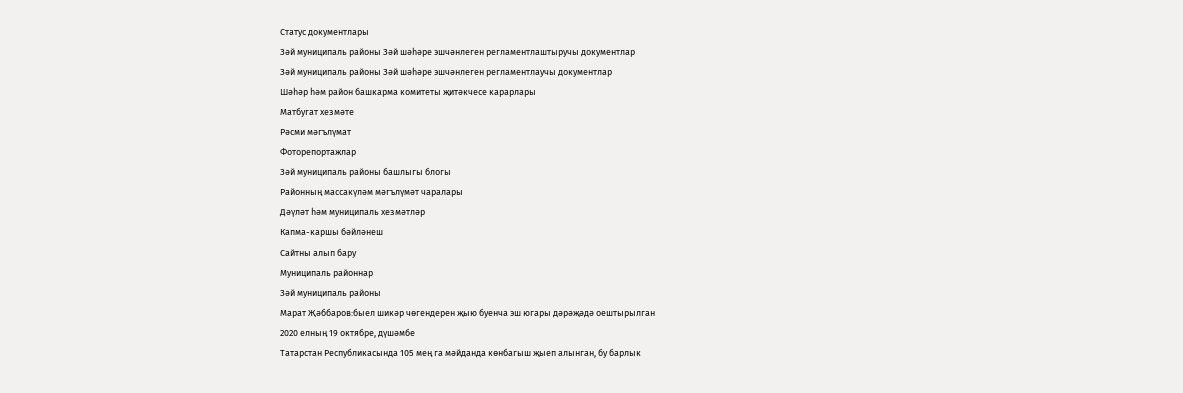Статус документлары
Зәй муниципаль районы Зәй шәһәре эшчәнлеген регламентлаштыручы документлар
Зәй муниципаль районы Зәй шәһәре эшчәнлеген регламентлаучы документлар
Шәһәр һәм район башкарма комитеты җитәкчесе карарлары
Матбугат хезмәте
Рәсми мәгълүмат
Фоторепортажлар
Зәй муниципаль районы башлыгы блогы
Районның массакүләм мәгълүмәт чаралары
Дәүләт һәм муниципаль хезмәтләр
Капма-каршы бәйләнеш
Сайтны алып бару
Муниципаль районнар
Зәй муниципаль районы
Марат Җәббаров:быел шикәр чөгендерен җыю буенча эш югары дәрәҗәдә оештырылган
2020 елның 19 октябре, дүшәмбе
Татарстан Республикасында 105 мең га мәйданда көнбагыш җыеп алынган, бу барлык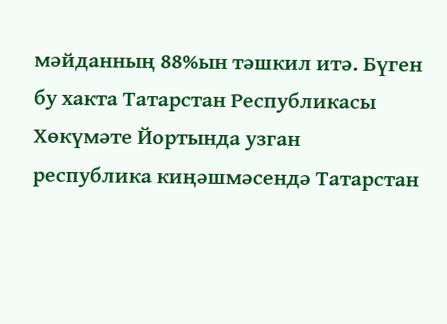мәйданның 88%ын тәшкил итә. Бүген бу хакта Татарстан Республикасы Хөкүмәте Йортында узган республика киңәшмәсендә Татарстан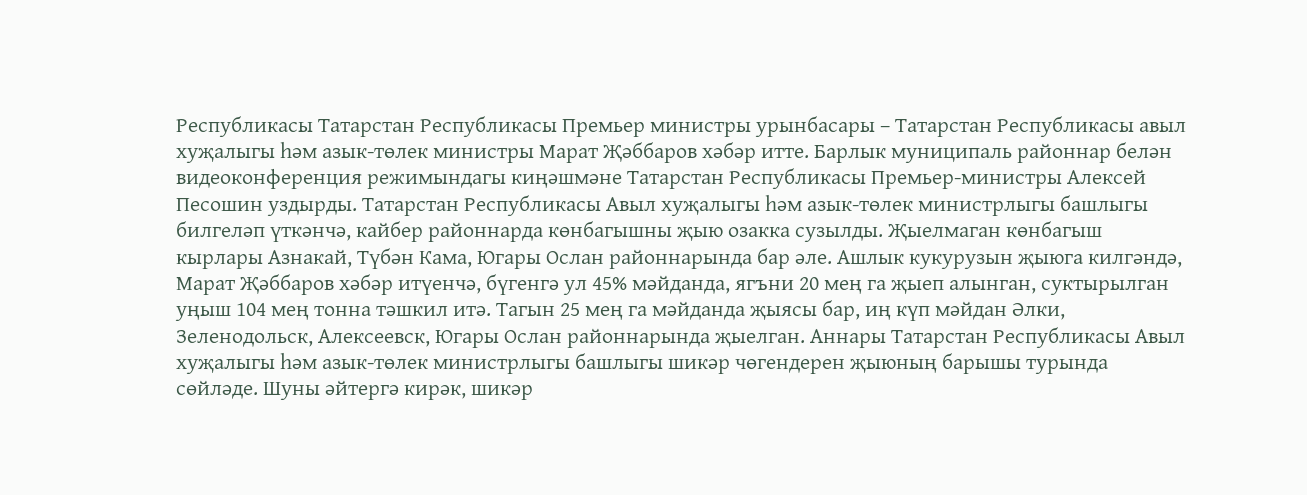Республикасы Татарстан Республикасы Премьер министры урынбасары – Татарстан Республикасы авыл хуҗалыгы һәм азык-төлек министры Марат Җәббаров хәбәр итте. Барлык муниципаль районнар белән видеоконференция режимындагы киңәшмәне Татарстан Республикасы Премьер-министры Алексей Песошин уздырды. Татарстан Республикасы Авыл хуҗалыгы һәм азык-төлек министрлыгы башлыгы билгеләп үткәнчә, кайбер районнарда көнбагышны җыю озакка сузылды. Җыелмаган көнбагыш кырлары Азнакай, Түбән Кама, Югары Ослан районнарында бар әле. Ашлык кукурузын җыюга килгәндә, Марат Җәббаров хәбәр итүенчә, бүгенгә ул 45% мәйданда, ягъни 20 мең га җыеп алынган, суктырылган уңыш 104 мең тонна тәшкил итә. Тагын 25 мең га мәйданда җыясы бар, иң күп мәйдан Әлки, Зеленодольск, Алексеевск, Югары Ослан районнарында җыелган. Аннары Татарстан Республикасы Авыл хуҗалыгы һәм азык-төлек министрлыгы башлыгы шикәр чөгендерен җыюның барышы турында сөйләде. Шуны әйтергә кирәк, шикәр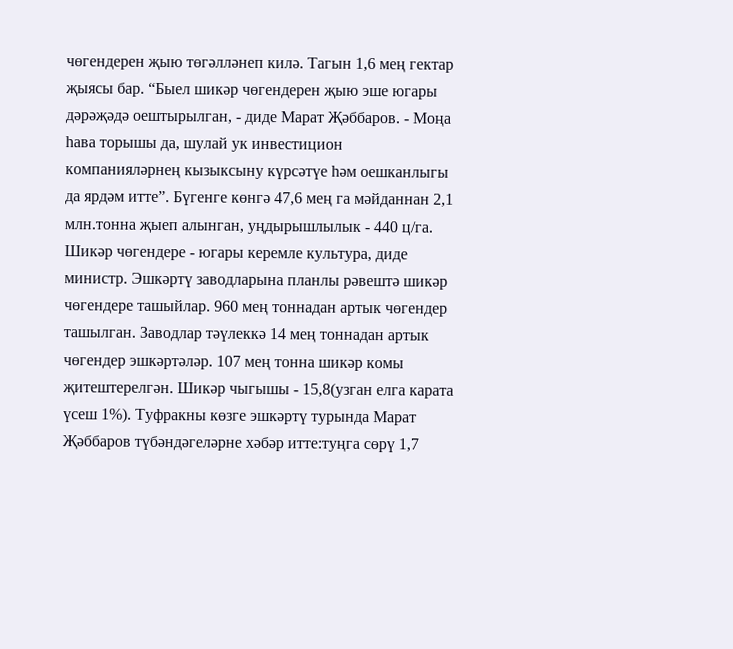чөгендерен җыю төгәлләнеп килә. Тагын 1,6 мең гектар җыясы бар. “Быел шикәр чөгендерен җыю эше югары дәрәҗәдә оештырылган, - диде Марат Җәббаров. - Моңа һава торышы да, шулай ук инвестицион компанияләрнең кызыксыну күрсәтүе һәм оешканлыгы да ярдәм итте”. Бүгенге көнгә 47,6 мең га мәйданнан 2,1 млн.тонна җыеп алынган, уңдырышлылык - 440 ц/га. Шикәр чөгендере - югары керемле культура, диде министр. Эшкәртү заводларына планлы рәвештә шикәр чөгендере ташыйлар. 960 мең тоннадан артык чөгендер ташылган. Заводлар тәүлеккә 14 мең тоннадан артык чөгендер эшкәртәләр. 107 мең тонна шикәр комы җитештерелгән. Шикәр чыгышы - 15,8(узган елга карата үсеш 1%). Туфракны көзге эшкәртү турында Марат Җәббаров түбәндәгеләрне хәбәр итте:туңга сөрү 1,7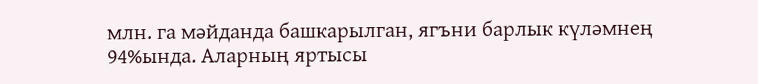млн. га мәйданда башкарылган, ягъни барлык күләмнең 94%ында. Аларның яртысы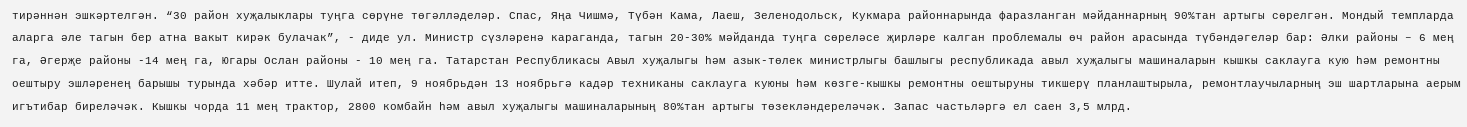тирәннән эшкәртелгән. “30 район хуҗалыклары туңга сөрүне төгәлләделәр. Спас, Яңа Чишмә, Түбән Кама, Лаеш, Зеленодольск, Кукмара районнарында фаразланган мәйданнарның 90%тан артыгы сөрелгән. Мондый темпларда аларга әле тагын бер атна вакыт кирәк булачак”, - диде ул. Министр сүзләренә караганда, тагын 20-30% мәйданда туңга сөреләсе җирләре калган проблемалы өч район арасында түбәндәгеләр бар: Әлки районы – 6 мең га, Әгерҗе районы -14 мең га, Югары Ослан районы - 10 мең га. Татарстан Республикасы Авыл хуҗалыгы һәм азык-төлек министрлыгы башлыгы республикада авыл хуҗалыгы машиналарын кышкы саклауга кую һәм ремонтны оештыру эшләренең барышы турында хәбәр итте. Шулай итеп, 9 ноябрьдән 13 ноябрьгә кадәр техниканы саклауга куюны һәм көзге-кышкы ремонтны оештыруны тикшерү планлаштырыла, ремонтлаучыларның эш шартларына аерым игътибар биреләчәк. Кышкы чорда 11 мең трактор, 2800 комбайн һәм авыл хуҗалыгы машиналарының 80%тан артыгы төзекләндереләчәк. Запас частьләргә ел саен 3,5 млрд.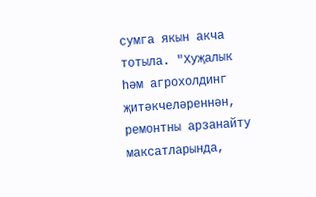сумга якын акча тотыла. "Хуҗалык һәм агрохолдинг җитәкчеләреннән, ремонтны арзанайту максатларында,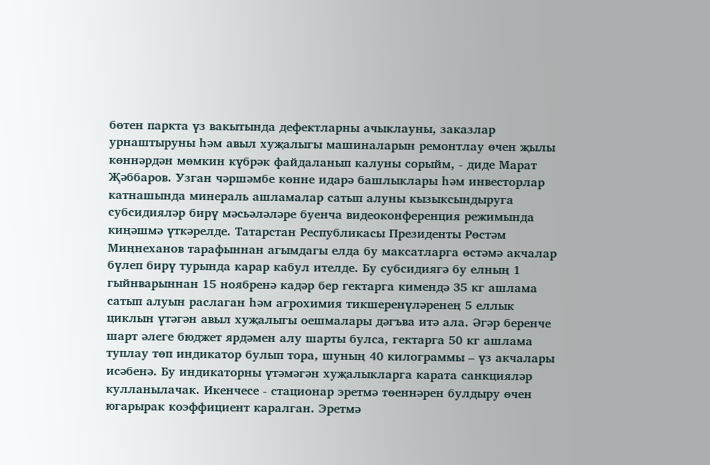бөтен паркта үз вакытында дефектларны ачыклауны, заказлар урнаштыруны һәм авыл хуҗалыгы машиналарын ремонтлау өчен җылы көннәрдән мөмкин күбрәк файдаланып калуны сорыйм, - диде Марат Җәббаров. Узган чәршәмбе көнне идарә башлыклары һәм инвесторлар катнашында минераль ашламалар сатып алуны кызыксындыруга субсидияләр бирү мәсьәләләре буенча видеоконференция режимында киңәшмә үткәрелде. Татарстан Республикасы Президенты Рөстәм Миңнеханов тарафыннан агымдагы елда бу максатларга өстәмә акчалар бүлеп бирү турында карар кабул ителде. Бу субсидиягә бу елның 1 гыйнварыннан 15 ноябренә кадәр бер гектарга кимендә 35 кг ашлама сатып алуын раслаган һәм агрохимия тикшеренүләренең 5 еллык циклын үтәгән авыл хуҗалыгы оешмалары дәгъва итә ала. Әгәр беренче шарт әлеге бюджет ярдәмен алу шарты булса, гектарга 50 кг ашлама туплау төп индикатор булып тора, шуның 40 килограммы – үз акчалары исәбенә. Бу индикаторны үтәмәгән хуҗалыкларга карата санкцияләр кулланылачак. Икенчесе - стационар эретмә төеннәрен булдыру өчен югарырак коэффициент каралган. Эретмә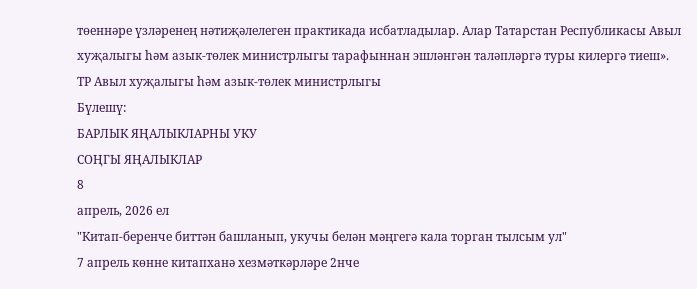төеннәре үзләренең нәтиҗәлелеген практикада исбатладылар. Алар Татарстан Республикасы Авыл хуҗалыгы һәм азык-төлек министрлыгы тарафыннан эшләнгән таләпләргә туры килергә тиеш».
ТР Авыл хуҗалыгы һәм азык-төлек министрлыгы
Бүлешү:
БАРЛЫК ЯҢАЛЫКЛАРНЫ УКУ
СОҢГЫ ЯҢАЛЫКЛАР
8
апрель, 2026 ел
"Китап-беренче биттән башланып, укучы белән мәңгегә кала торган тылсым ул"
7 апрель көнне китапханә хезмәткәрләре 2нче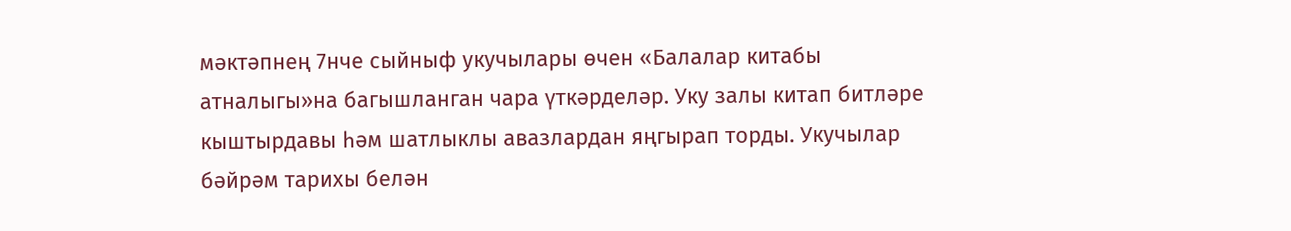мәктәпнең 7нче сыйныф укучылары өчен «Балалар китабы атналыгы»на багышланган чара үткәрделәр. Уку залы китап битләре кыштырдавы һәм шатлыклы авазлардан яңгырап торды. Укучылар бәйрәм тарихы белән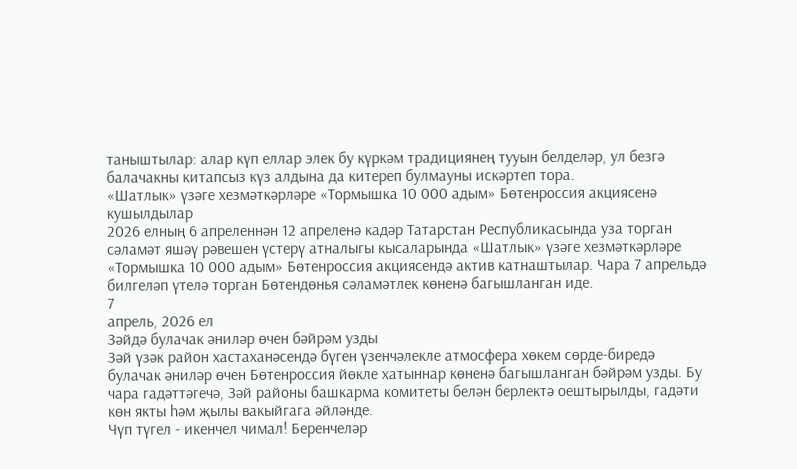таныштылар: алар күп еллар элек бу күркәм традициянең тууын белделәр, ул безгә балачакны китапсыз күз алдына да китереп булмауны искәртеп тора.
«Шатлык» үзәге хезмәткәрләре «Тормышка 10 000 адым» Бөтенроссия акциясенә кушылдылар
2026 елның 6 апреленнән 12 апреленә кадәр Татарстан Республикасында уза торган сәламәт яшәү рәвешен үстерү атналыгы кысаларында «Шатлык» үзәге хезмәткәрләре «Тормышка 10 000 адым» Бөтенроссия акциясендә актив катнаштылар. Чара 7 апрельдә билгеләп үтелә торган Бөтендөнья сәламәтлек көненә багышланган иде.
7
апрель, 2026 ел
Зәйдә булачак әниләр өчен бәйрәм узды
Зәй үзәк район хастаханәсендә бүген үзенчәлекле атмосфера хөкем сөрде-биредә булачак әниләр өчен Бөтенроссия йөкле хатыннар көненә багышланган бәйрәм узды. Бу чара гадәттәгечә, Зәй районы башкарма комитеты белән берлектә оештырылды, гадәти көн якты һәм җылы вакыйгага әйләнде.
Чүп түгел - икенчел чимал! Беренчеләр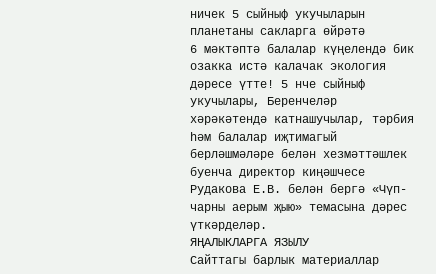ничек 5 сыйныф укучыларын планетаны сакларга өйрәтә
6 мәктәптә балалар күңелендә бик озакка истә калачак экология дәресе үтте! 5 нче сыйныф укучылары, Беренчеләр хәрәкәтендә катнашучылар, тәрбия һәм балалар иҗтимагый берләшмәләре белән хезмәттәшлек буенча директор киңәшчесе Рудакова Е.В. белән бергә «Чүп-чарны аерым җыю» темасына дәрес үткәрделәр.
ЯҢАЛЫКЛАРГА ЯЗЫЛУ
Сайттагы барлык материаллар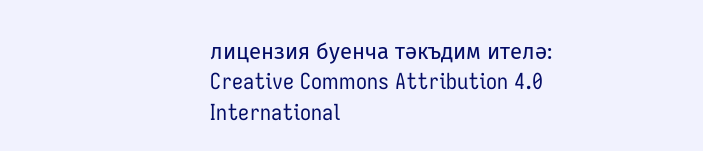лицензия буенча тәкъдим ителә:
Creative Commons Attribution 4.0 International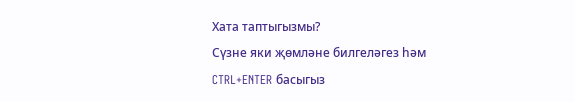Хата таптыгызмы?
Сүзне яки җөмләне билгеләгез һәм CTRL+ENTER басыгыз